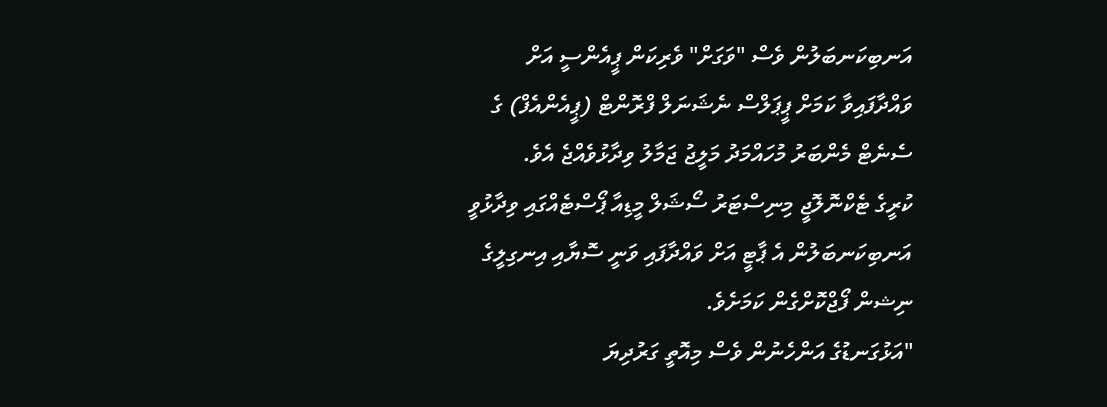އަނބިކަނބަލުން ވެސް "ވަގަށް" ވެރިކަން ޕީއެންސީ އަށް ވައްދާފައިވާ ކަމަށް ޕީޕަލްސް ނެޝަނަލް ފްރޮންޓް (ޕީއެންއެފް) ގެ ސެނެޓް މެންބަރު މުހައްމަދު މަލީޖު ޖަމާލު ވިދާޅުވެއްޖެ އެވެ.
ކުރީގެ ޓެކްނޮލޮޖީ މިނިސްޓަރު ސޯޝަލް މީޑިއާ ޕޯސްޓެއްގައި ވިދާޅުވީ އަނބިކަނބަލުން އެ ޕާޓީ އަށް ވައްދާފައި ވަނީ ސޮޔާއި އިނގިލީގެ ނިޝން ފޯޖްކޮށްގެން ކަމަށެވެ.
"އަޅުގަނޑުގެ އަންހެނުން ވެސް މިއޮތީ ގަރުދިޔަ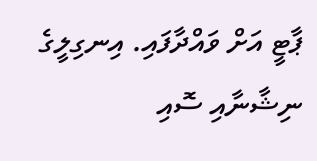ޕާޓީ އަށް ވައްދާފައި. އިނގިލީގެ ނިޝާނާއި ސޮއި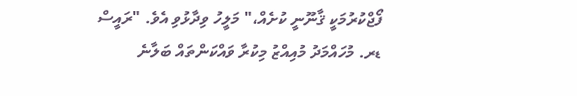ފޯޖްކުރުމަކީ ޤާނޫނީ ކުށެއް،" މަލީހު ވިދާޅުވި އެވެ. "ރައީސް ޑރ. މުހައްމަދު މުއިއްޒު މިކުރާ ވައްކަންތައް ބަލާނެ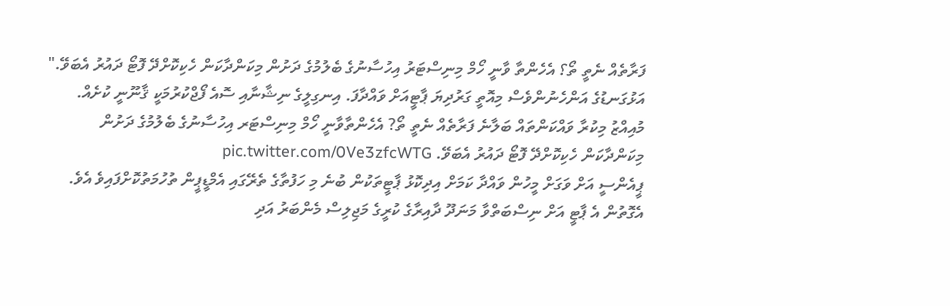ފަރާތެއް ނެތީ ތޯ؟ އެހެންތާ ވާނީ ހޯމް މިނިސްޓަރު އިހުސާނުގެ ބެލުމުގެ ދަށުން މިކަންދާކަން ހެކިކޮށްދޭ ފޮޓޯ ދައުރު އެބަވޭ."
އަޅުގަނޑުގެ އަންހެނުންވެސް މިއޮތީ ގަރުދިޔަ ޕާޓީއަށް ވައްދާފަ. އިނގިލީގެ ނިޝާނާއި ސޮއެ ފޯޖްކުރުމަކީ ޤާނޫނީ ކުށެއް. މުއިއްޒު މިކުރާ ވައްކަންތައް ބަލާނެ ފަރާތެއް ނެތީ ތޯ? އެހެންތާވާނީ ހޯމް މިނިސްޓަރ އިހުސާނުގެ ބެލުމުގެ ދަށުން މިކަންދާކަން ހެކިކޮށްދޭ ފޮޓޯ ދައުރު އެބަވޭ. pic.twitter.com/0Ve3zfcWTG
ޕީއެންސީ އަށް ވަގަށް މީހުން ވައްދާ ކަމަށް އިދިކޮޅު ޕާޓީތަކުން ބުނެ މި ހަފުތާގެ ތެރޭގައި އެމްޑީޕީން ތުހުމަތުކޮށްފައިވެ އެވެ. އެގޮތުން އެ ޕާޓީ އަށް ނިސްބަތްވާ މަނަދޫ ދާއިރާގެ ކުރީގެ މަޖިލިސް މެންބަރު އަދި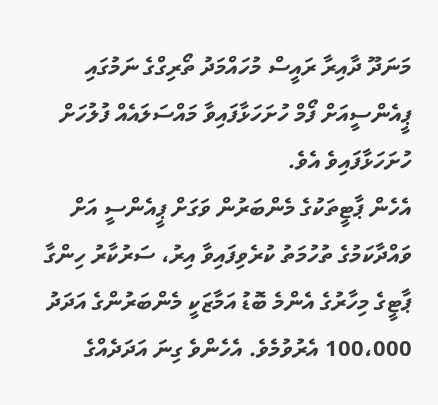މަނަދޫ ދާއިރާ ރައީސް މުހައްމަދު ތޯރިގްގެ ނަމުގައި ޕީއެންސީއަށް ފޯމް ހުށަހަޅާފައިވާ މައްސަލައެއް ފުލުހަށް ހުށަހަޅާފައިވެ އެވެ.
އެހެން ޕާޓީތަކުގެ މެންބަރުން ވަގަށް ޕީއެންސީ އަށް ވައްދާކަމުގެ ތުހުމަތު ކުރެވިފައިވާ އިރު، ސަރުކާރު ހިންގާ ޕާޓީގެ މިހާރުގެ އެންމެ ބޮޑު އަމާޒަކީ މެންބަރުންގެ އަދަދު 100،000 އެރުވުމެވެ. އެހެންވެ ގިނަ އަދަދެއްގެ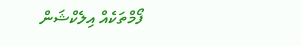ފޯމްތަކެއް އިލެކްޝަން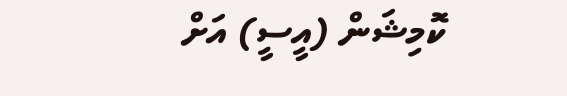ކޮމިޝަން (އީސީ) އަށް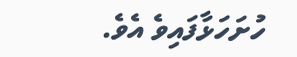ހުށަހަޅާފައިވެ އެވެ.